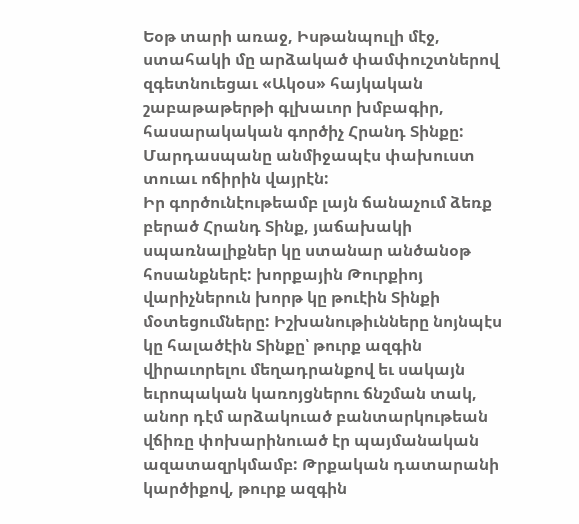Եօթ տարի առաջ, Իսթանպուլի մէջ, ստահակի մը արձակած փամփուշտներով զգետնուեցաւ «Ակօս» հայկական շաբաթաթերթի գլխաւոր խմբագիր, հասարակական գործիչ Հրանդ Տինքը: Մարդասպանը անմիջապէս փախուստ տուաւ ոճիրին վայրէն:
Իր գործունէութեամբ լայն ճանաչում ձեռք բերած Հրանդ Տինք, յաճախակի սպառնալիքներ կը ստանար անծանօթ հոսանքներէ: խորքային Թուրքիոյ վարիչներուն խորթ կը թուէին Տինքի մօտեցումները: Իշխանութիւնները նոյնպէս կը հալածէին Տինքը՝ թուրք ազգին վիրաւորելու մեղադրանքով եւ սակայն եւրոպական կառոյցներու ճնշման տակ, անոր դէմ արձակուած բանտարկութեան վճիռը փոխարինուած էր պայմանական ազատազրկմամբ: Թրքական դատարանի կարծիքով, թուրք ազգին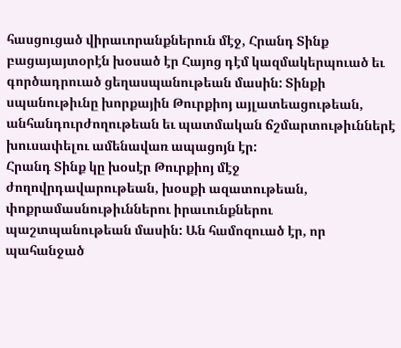հասցուցած վիրաւորանքներուն մէջ, Հրանդ Տինք բացայայտօրէն խօսած էր Հայոց դէմ կազմակերպուած եւ գործադրուած ցեղասպանութեան մասին: Տինքի սպանութիւնը խորքային Թուրքիոյ այլատեացութեան, անհանդուրժողութեան եւ պատմական ճշմարտութիւններէ խուսափելու ամենավառ ապացոյն էր:
Հրանդ Տինք կը խօսէր Թուրքիոյ մէջ ժողովրդավարութեան, խօսքի ազատութեան, փոքրամասնութիւններու իրաւունքներու պաշտպանութեան մասին: Ան համոզուած էր, որ պահանջած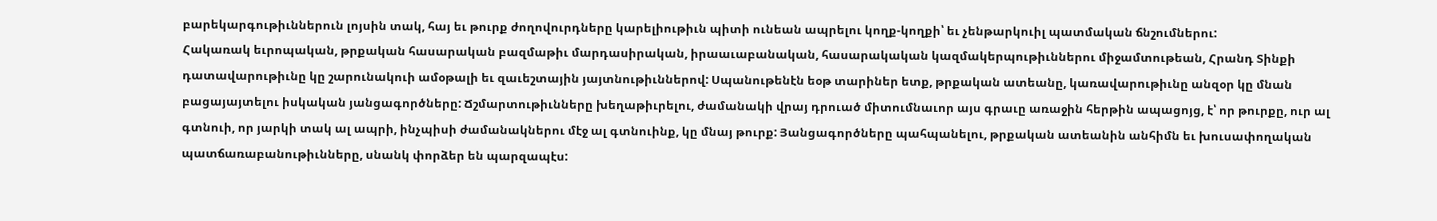բարեկարգութիւններուն լոյսին տակ, հայ եւ թուրք ժողովուրդները կարելիութիւն պիտի ունեան ապրելու կողք-կողքի՝ եւ չենթարկուիլ պատմական ճնշումներու:
Հակառակ եւրոպական, թրքական հասարական բազմաթիւ մարդասիրական, իրաաւաբանական, հասարակական կազմակերպութիւններու միջամտութեան, Հրանդ Տինքի դատավարութիւնը կը շարունակուի ամօթալի եւ զաւեշտային յայտնութիւններով: Սպանութենէն եօթ տարիներ ետք, թրքական ատեանը, կառավարութիւնը անզօր կը մնան բացայայտելու իսկական յանցագործները: Ճշմարտութիւնները խեղաթիւրելու, ժամանակի վրայ դրուած միտումնաւոր այս գրաւը առաջին հերթին ապացոյց, է՝ որ թուրքը, ուր ալ գտնուի, որ յարկի տակ ալ ապրի, ինչպիսի ժամանակներու մէջ ալ գտնուինք, կը մնայ թուրք: Յանցագործները պահպանելու, թրքական ատեանին անհիմն եւ խուսափողական պատճառաբանութիւնները, սնանկ փորձեր են պարզապէս: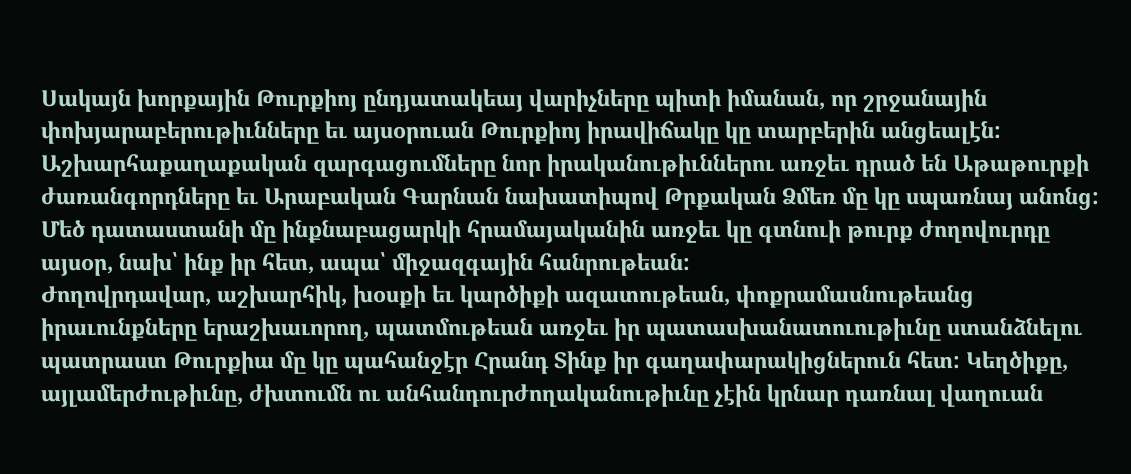Սակայն խորքային Թուրքիոյ ընդյատակեայ վարիչները պիտի իմանան, որ շրջանային փոխյարաբերութիւնները եւ այսօրուան Թուրքիոյ իրավիճակը կը տարբերին անցեալէն: Աշխարհաքաղաքական զարգացումները նոր իրականութիւններու առջեւ դրած են Աթաթուրքի ժառանգորդները եւ Արաբական Գարնան նախատիպով Թրքական Ձմեռ մը կը սպառնայ անոնց: Մեծ դատաստանի մը ինքնաբացարկի հրամայականին առջեւ կը գտնուի թուրք ժողովուրդը այսօր, նախ՝ ինք իր հետ, ապա՝ միջազգային հանրութեան:
Ժողովրդավար, աշխարհիկ, խօսքի եւ կարծիքի ազատութեան, փոքրամասնութեանց իրաւունքները երաշխաւորող, պատմութեան առջեւ իր պատասխանատուութիւնը ստանձնելու պատրաստ Թուրքիա մը կը պահանջէր Հրանդ Տինք իր գաղափարակիցներուն հետ: Կեղծիքը, այլամերժութիւնը, ժխտումն ու անհանդուրժողականութիւնը չէին կրնար դառնալ վաղուան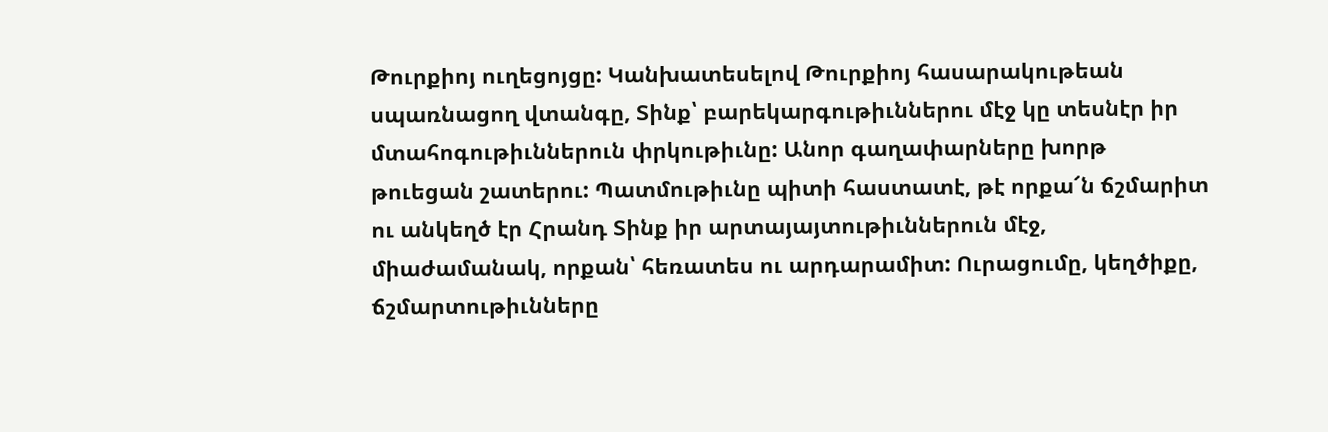Թուրքիոյ ուղեցոյցը: Կանխատեսելով Թուրքիոյ հասարակութեան սպառնացող վտանգը, Տինք՝ բարեկարգութիւններու մէջ կը տեսնէր իր մտահոգութիւններուն փրկութիւնը: Անոր գաղափարները խորթ թուեցան շատերու: Պատմութիւնը պիտի հաստատէ, թէ որքա՜ն ճշմարիտ ու անկեղծ էր Հրանդ Տինք իր արտայայտութիւններուն մէջ, միաժամանակ, որքան՝ հեռատես ու արդարամիտ: Ուրացումը, կեղծիքը, ճշմարտութիւնները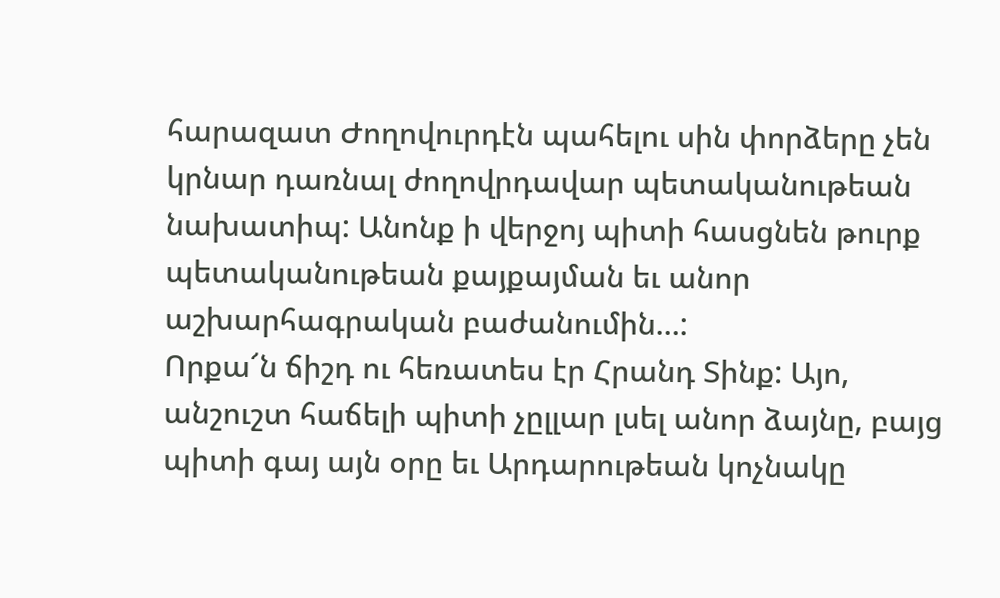հարազատ Ժողովուրդէն պահելու սին փորձերը չեն կրնար դառնալ ժողովրդավար պետականութեան նախատիպ: Անոնք ի վերջոյ պիտի հասցնեն թուրք պետականութեան քայքայման եւ անոր աշխարհագրական բաժանումին…:
Որքա՜ն ճիշդ ու հեռատես էր Հրանդ Տինք: Այո, անշուշտ հաճելի պիտի չըլլար լսել անոր ձայնը, բայց պիտի գայ այն օրը եւ Արդարութեան կոչնակը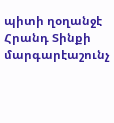պիտի ղօղանջէ Հրանդ Տինքի մարգարէաշունչ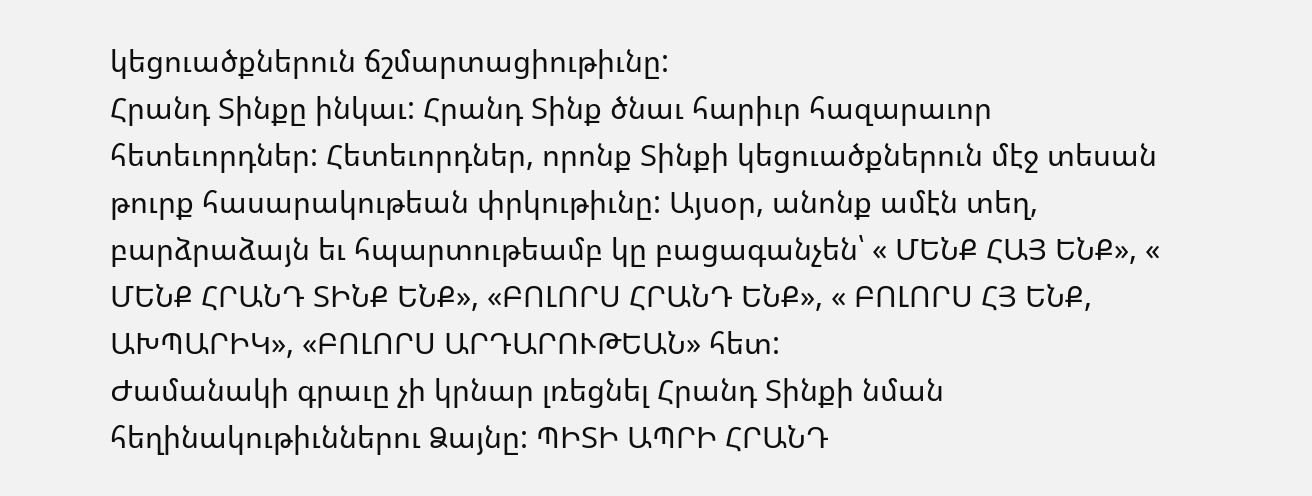կեցուածքներուն ճշմարտացիութիւնը:
Հրանդ Տինքը ինկաւ: Հրանդ Տինք ծնաւ հարիւր հազարաւոր հետեւորդներ: Հետեւորդներ, որոնք Տինքի կեցուածքներուն մէջ տեսան թուրք հասարակութեան փրկութիւնը: Այսօր, անոնք ամէն տեղ, բարձրաձայն եւ հպարտութեամբ կը բացագանչեն՝ « ՄԵՆՔ ՀԱՅ ԵՆՔ», « ՄԵՆՔ ՀՐԱՆԴ ՏԻՆՔ ԵՆՔ», «ԲՈԼՈՐՍ ՀՐԱՆԴ ԵՆՔ», « ԲՈԼՈՐՍ ՀՅ ԵՆՔ, ԱԽՊԱՐԻԿ», «ԲՈԼՈՐՍ ԱՐԴԱՐՈՒԹԵԱՆ» հետ:
Ժամանակի գրաւը չի կրնար լռեցնել Հրանդ Տինքի նման հեղինակութիւններու Ձայնը: ՊԻՏԻ ԱՊՐԻ ՀՐԱՆԴ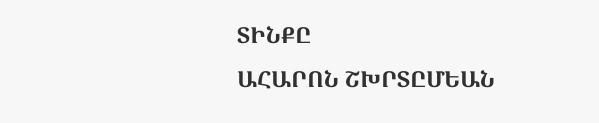ՏԻՆՔԸ
ԱՀԱՐՈՆ ՇԽՐՏԸՄԵԱՆ